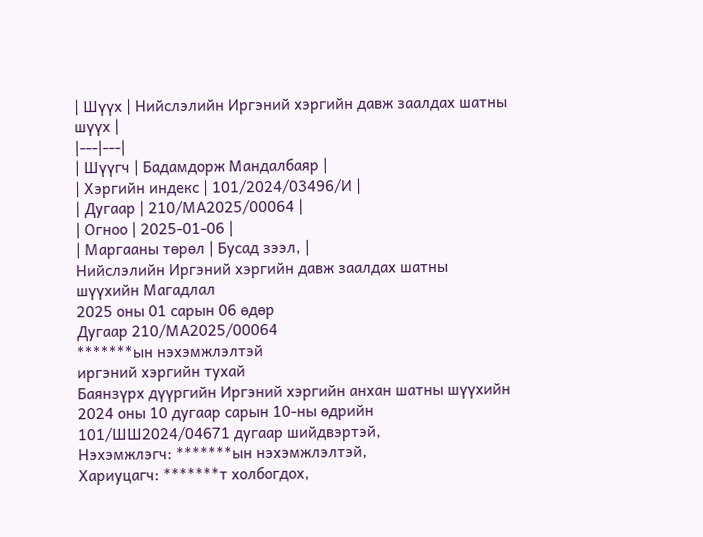| Шүүх | Нийслэлийн Иргэний хэргийн давж заалдах шатны шүүх |
|---|---|
| Шүүгч | Бадамдорж Мандалбаяр |
| Хэргийн индекс | 101/2024/03496/И |
| Дугаар | 210/МА2025/00064 |
| Огноо | 2025-01-06 |
| Маргааны төрөл | Бусад зээл, |
Нийслэлийн Иргэний хэргийн давж заалдах шатны шүүхийн Магадлал
2025 оны 01 сарын 06 өдөр
Дугаар 210/МА2025/00064
*******ын нэхэмжлэлтэй
иргэний хэргийн тухай
Баянзүрх дүүргийн Иргэний хэргийн анхан шатны шүүхийн 2024 оны 10 дугаар сарын 10-ны өдрийн 101/ШШ2024/04671 дугаар шийдвэртэй,
Нэхэмжлэгч: *******ын нэхэмжлэлтэй,
Хариуцагч: *******т холбогдох,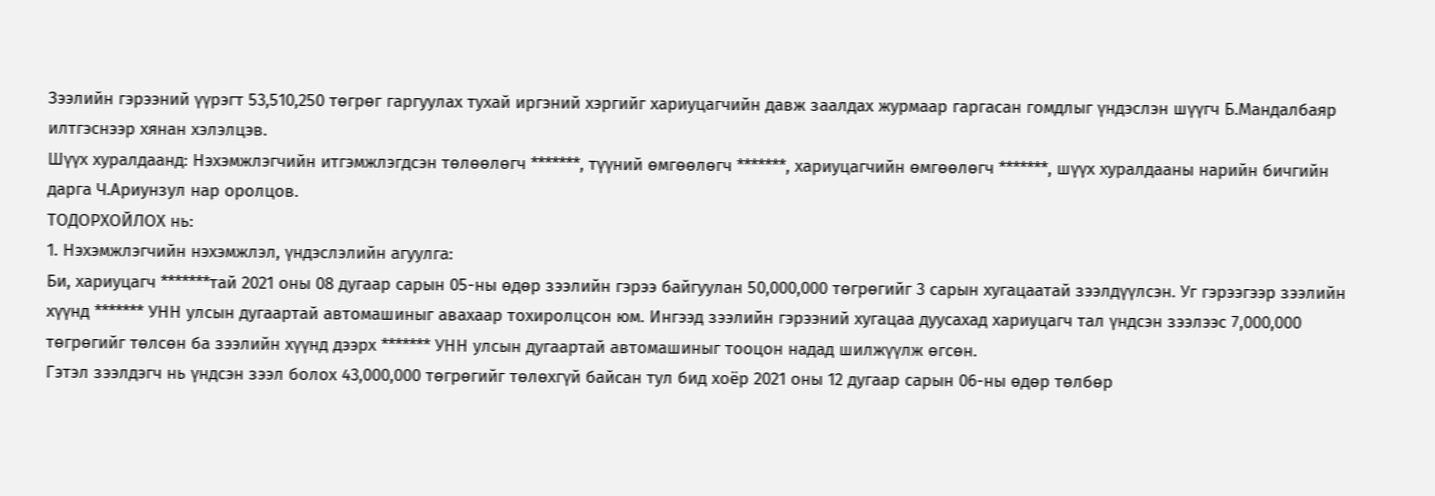Зээлийн гэрээний үүрэгт 53,510,250 төгрөг гаргуулах тухай иргэний хэргийг хариуцагчийн давж заалдах журмаар гаргасан гомдлыг үндэслэн шүүгч Б.Мандалбаяр илтгэснээр хянан хэлэлцэв.
Шүүх хуралдаанд: Нэхэмжлэгчийн итгэмжлэгдсэн төлөөлөгч *******, түүний өмгөөлөгч *******, хариуцагчийн өмгөөлөгч *******, шүүх хуралдааны нарийн бичгийн дарга Ч.Ариунзул нар оролцов.
ТОДОРХОЙЛОХ нь:
1. Нэхэмжлэгчийн нэхэмжлэл, үндэслэлийн агуулга:
Би, хариуцагч *******тай 2021 оны 08 дугаар сарын 05-ны өдөр зээлийн гэрээ байгуулан 50,000,000 төгрөгийг 3 сарын хугацаатай зээлдүүлсэн. Уг гэрээгээр зээлийн хүүнд ******* УНН улсын дугаартай автомашиныг авахаар тохиролцсон юм. Ингээд зээлийн гэрээний хугацаа дуусахад хариуцагч тал үндсэн зээлээс 7,000,000 төгрөгийг төлсөн ба зээлийн хүүнд дээрх ******* УНН улсын дугаартай автомашиныг тооцон надад шилжүүлж өгсөн.
Гэтэл зээлдэгч нь үндсэн зээл болох 43,000,000 төгрөгийг төлөхгүй байсан тул бид хоёр 2021 оны 12 дугаар сарын 06-ны өдөр төлбөр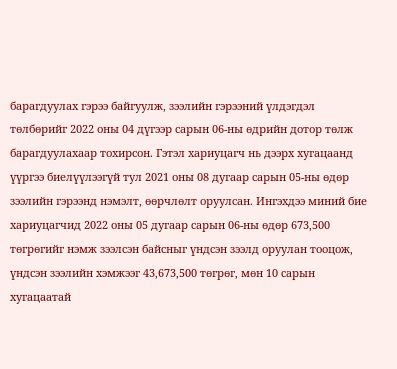барагдуулах гэрээ байгуулж, зээлийн гэрээний үлдэгдэл төлбөрийг 2022 оны 04 дүгээр сарын 06-ны өдрийн дотор төлж барагдуулахаар тохирсон. Гэтэл хариуцагч нь дээрх хугацаанд үүргээ биелүүлээгүй тул 2021 оны 08 дугаар сарын 05-ны өдөр зээлийн гэрээнд нэмэлт, өөрчлөлт оруулсан. Ингэхдээ миний бие хариуцагчид 2022 оны 05 дугаар сарын 06-ны өдөр 673,500 төгрөгийг нэмж зээлсэн байсныг үндсэн зээлд оруулан тооцож, үндсэн зээлийн хэмжээг 43,673,500 төгрөг, мөн 10 сарын хугацаатай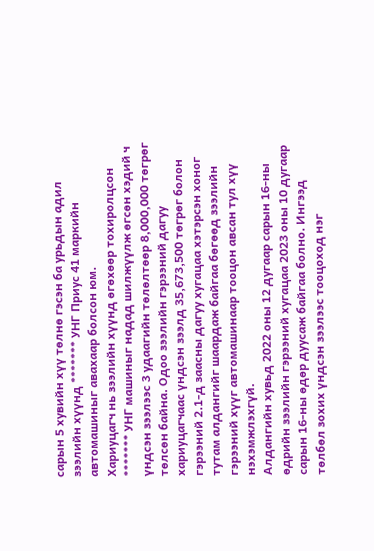сарын 5 хувийн хүү төлнө гэсэн ба урьдын адил зээлийн хүүнд ******* УНГ Приус 41 маркийн автомашиныг авахаар болсон юм.
Хариуцагч нь зээлийн хүүнд өгөхөөр тохиролцсон ******* УНГ машиныг надад шилжүүлж өгсөн хэдий ч үндсэн зээлээс 3 удаагийн төлөлтөөр 8,000,000 төгрөг төлсөн байна. Одоо зээлийн гэрээний дагуу хариуцагчаас үндсэн зээлд 35,673,500 төгрөг болон гэрээний 2.1-д заасны дагуу хугацаа хэтэрсэн хоног тутам алдангийг шаардаж байгаа бөгөөд зээлийн гэрээний хүүг автомашинаар тооцон авсан тул хүү нэхэмжлэхгүй.
Алдангийн хувьд 2022 оны 12 дугаар сарын 16-ны өдрийн зээлийн гэрээний хугацаа 2023 оны 10 дугаар сарын 16-ны өдөр дуусаж байгаа болно. Ингээд төлбөл зохих үндсэн зээлээс тооцоход нэг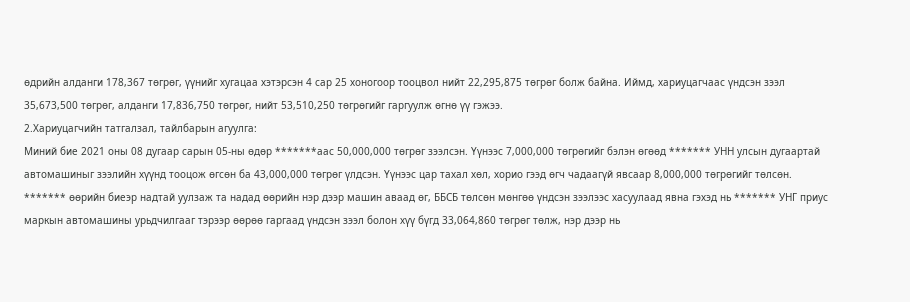өдрийн алданги 178,367 төгрөг, үүнийг хугацаа хэтэрсэн 4 сар 25 хоногоор тооцвол нийт 22,295,875 төгрөг болж байна. Иймд, хариуцагчаас үндсэн зээл 35,673,500 төгрөг, алданги 17,836,750 төгрөг, нийт 53,510,250 төгрөгийг гаргуулж өгнө үү гэжээ.
2.Хариуцагчийн татгалзал, тайлбарын агуулга:
Миний бие 2021 оны 08 дугаар сарын 05-ны өдөр *******аас 50,000,000 төгрөг зээлсэн. Үүнээс 7,000,000 төгрөгийг бэлэн өгөөд ******* УНН улсын дугаартай автомашиныг зээлийн хүүнд тооцож өгсөн ба 43,000,000 төгрөг үлдсэн. Үүнээс цар тахал хөл, хорио гээд өгч чадаагүй явсаар 8,000,000 төгрөгийг төлсөн.
******* өөрийн биеэр надтай уулзаж та надад өөрийн нэр дээр машин аваад өг, ББСБ төлсөн мөнгөө үндсэн зээлээс хасуулаад явна гэхэд нь ******* УНГ приус маркын автомашины урьдчилгааг тэрээр өөрөө гаргаад үндсэн зээл болон хүү бүгд 33,064,860 төгрөг төлж, нэр дээр нь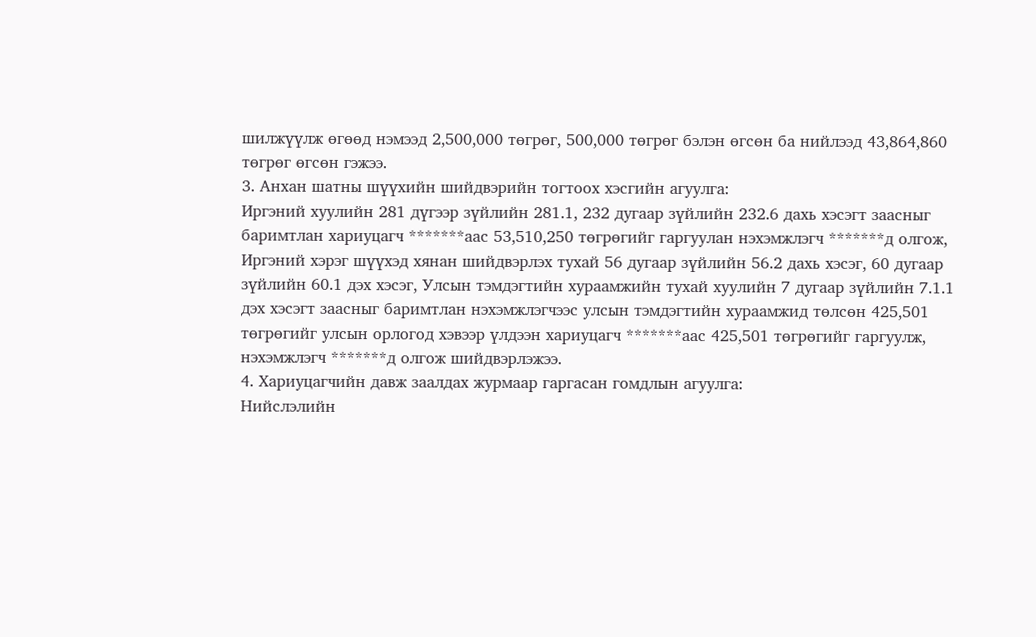шилжүүлж өгөөд нэмээд 2,500,000 төгрөг, 500,000 төгрөг бэлэн өгсөн ба нийлээд 43,864,860 төгрөг өгсөн гэжээ.
3. Анхан шатны шүүхийн шийдвэрийн тогтоох хэсгийн агуулга:
Иргэний хуулийн 281 дүгээр зүйлийн 281.1, 232 дугаар зүйлийн 232.6 дахь хэсэгт заасныг баримтлан хариуцагч *******аас 53,510,250 төгрөгийг гаргуулан нэхэмжлэгч *******д олгож,
Иргэний хэрэг шүүхэд хянан шийдвэрлэх тухай 56 дугаар зүйлийн 56.2 дахь хэсэг, 60 дугаар зүйлийн 60.1 дэх хэсэг, Улсын тэмдэгтийн хураамжийн тухай хуулийн 7 дугаар зүйлийн 7.1.1 дэх хэсэгт заасныг баримтлан нэхэмжлэгчээс улсын тэмдэгтийн хураамжид төлсөн 425,501 төгрөгийг улсын орлогод хэвээр үлдээн хариуцагч *******аас 425,501 төгрөгийг гаргуулж, нэхэмжлэгч *******д олгож шийдвэрлэжээ.
4. Хариуцагчийн давж заалдах журмаар гаргасан гомдлын агуулга:
Нийслэлийн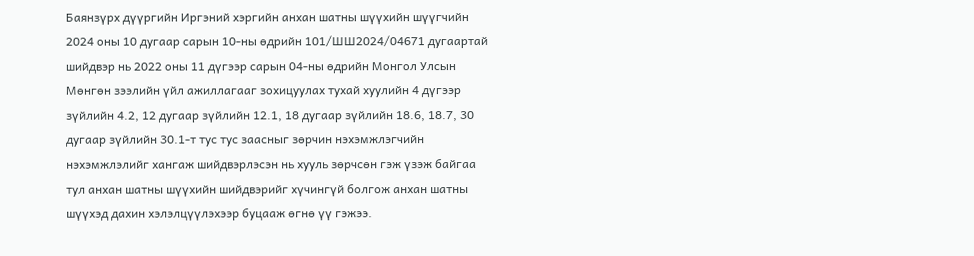Баянзүрх дүүргийн Иргэний хэргийн анхан шатны шүүхийн шүүгчийн 2024 оны 10 дугаар сарын 10-ны өдрийн 101/ШШ2024/04671 дугаартай шийдвэр нь 2022 оны 11 дүгээр сарын 04-ны өдрийн Монгол Улсын Мөнгөн зээлийн үйл ажиллагааг зохицуулах тухай хуулийн 4 дүгээр зүйлийн 4.2, 12 дугаар зүйлийн 12.1, 18 дугаар зүйлийн 18.6, 18.7, 30 дугаар зүйлийн 30.1-т тус тус заасныг зөрчин нэхэмжлэгчийн нэхэмжлэлийг хангаж шийдвэрлэсэн нь хууль зөрчсөн гэж үзэж байгаа тул анхан шатны шүүхийн шийдвэрийг хүчингүй болгож анхан шатны шүүхэд дахин хэлэлцүүлэхээр буцааж өгнө үү гэжээ.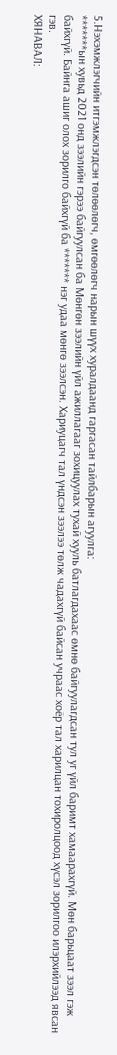5.Нэхэмжлэгчийн итгэмжлэгдсэн төлөөлөгч, өмгөөлөгч нарын шүүх хуралдаанд гаргасан тайлбарын агуулга:
*******ын хувьд 2021 онд зээлийн гэрээ байгуулсан ба Мөнгөн зээлийн үйл ажиллагааг зохицуулах тухай хууль батлагдахаас өмнө байгуулагдсан тул уг үйл баримт хамаарахгүй. Мөн барьцаат зээл гэж байхгүй. Байнга ашиг олох зорилго байхгүй ба ******* нэг удаа мөнгө зээлсэн. Хариуцагч тал үндсэн зээлээ төлж чадахгүй байсан учраас хоёр тал харилцан тохиролцоод хүсэл зорилгоо илэрхийлээд явсан гэв.
ХЯНАВАЛ: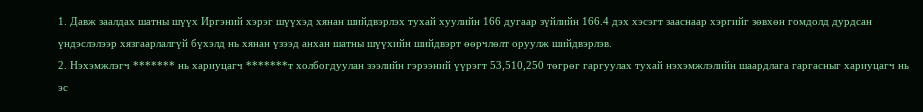1. Давж заалдах шатны шүүх Иргэний хэрэг шүүхэд хянан шийдвэрлэх тухай хуулийн 166 дугаар зүйлийн 166.4 дэх хэсэгт зааснаар хэргийг зөвхөн гомдолд дурдсан үндэслэлээр хязгаарлалгүй бүхэлд нь хянан үзээд анхан шатны шүүхийн шийдвэрт өөрчлөлт оруулж шийдвэрлэв.
2. Нэхэмжлэгч ******* нь хариуцагч *******т холбогдуулан зээлийн гэрээний үүрэгт 53,510,250 төгрөг гаргуулах тухай нэхэмжлэлийн шаардлага гаргасныг хариуцагч нь эс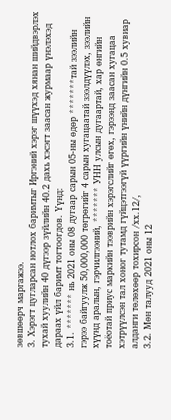зөвшөөрч маргажээ.
3. Хэрэгт цугларсан нотлох баримтыг Иргэний хэрэг шүүхэд хянан шийдвэрлэх тухай хуулийн 40 дүгээр зүйлийн 40.2 дахь хэсэгт заасан журмаар үнэлэхэд дараах үйл баримт тогтоогдов. Үүнд:
3.1. ******* нь 2021 оны 08 дугаар сарын 05-ны өдөр *******тай зээлийн гэрээ байгуулж 50,000,000 төгрөгийг 4 сарын хугацаатай зээлдүүлэх, зээлийн хүүнд аралын, гэрчилгээний, ******* УНН улсын дугаартай, хар өнгийн тоёотай приус маркийн тээврийн хэрэгслийг өгөх, гэрээнд заасан хугацаа хэтрүүлсэн тал хоног тутамд гүйцэтгээгүй үүргийн үнийн дүнгийн 0.5 хувиар алданги төлөхөөр тохирсон /хх.12/,
3.2. Мөн талууд 2021 оны 12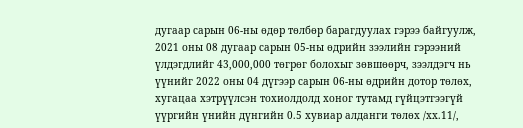дугаар сарын 06-ны өдөр төлбөр барагдуулах гэрээ байгуулж, 2021 оны 08 дугаар сарын 05-ны өдрийн зээлийн гэрээний үлдэгдлийг 43,000,000 төгрөг болохыг зөвшөөрч, зээлдэгч нь үүнийг 2022 оны 04 дүгээр сарын 06-ны өдрийн дотор төлөх, хугацаа хэтрүүлсэн тохиолдолд хоног тутамд гүйцэтгээгүй үүргийн үнийн дүнгийн 0.5 хувиар алданги төлөх /хх.11/,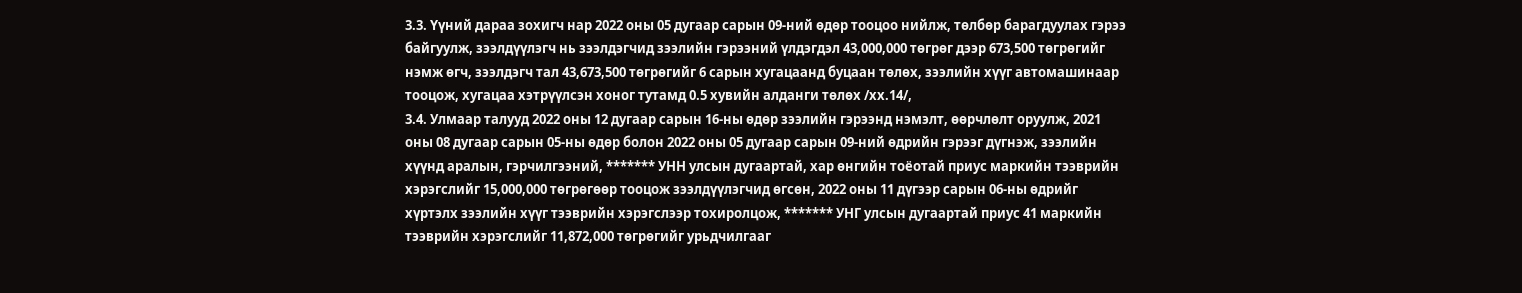3.3. Үүний дараа зохигч нар 2022 оны 05 дугаар сарын 09-ний өдөр тооцоо нийлж, төлбөр барагдуулах гэрээ байгуулж, зээлдүүлэгч нь зээлдэгчид зээлийн гэрээний үлдэгдэл 43,000,000 төгрөг дээр 673,500 төгрөгийг нэмж өгч, зээлдэгч тал 43,673,500 төгрөгийг 6 сарын хугацаанд буцаан төлөх, зээлийн хүүг автомашинаар тооцож, хугацаа хэтрүүлсэн хоног тутамд 0.5 хувийн алданги төлөх /хх.14/,
3.4. Улмаар талууд 2022 оны 12 дугаар сарын 16-ны өдөр зээлийн гэрээнд нэмэлт, өөрчлөлт оруулж, 2021 оны 08 дугаар сарын 05-ны өдөр болон 2022 оны 05 дугаар сарын 09-ний өдрийн гэрээг дүгнэж, зээлийн хүүнд аралын, гэрчилгээний, ******* УНН улсын дугаартай, хар өнгийн тоёотай приус маркийн тээврийн хэрэгслийг 15,000,000 төгрөгөөр тооцож зээлдүүлэгчид өгсөн, 2022 оны 11 дүгээр сарын 06-ны өдрийг хүртэлх зээлийн хүүг тээврийн хэрэгслээр тохиролцож, ******* УНГ улсын дугаартай приус 41 маркийн тээврийн хэрэгслийг 11,872,000 төгрөгийг урьдчилгааг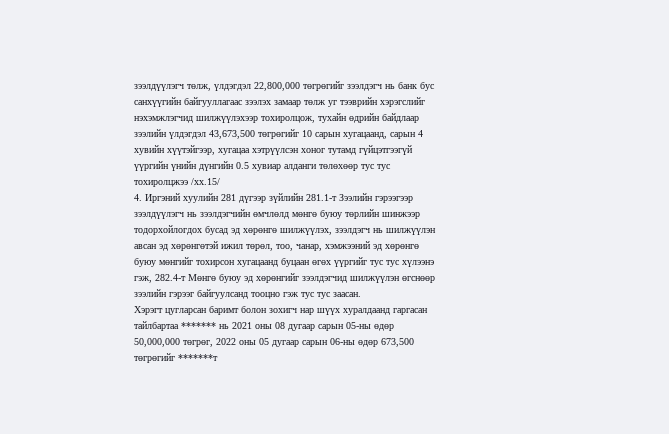зээлдүүлэгч төлж, үлдэгдэл 22,800,000 төгрөгийг зээлдэгч нь банк бус санхүүгийн байгууллагаас зээлэх замаар төлж уг тээврийн хэрэгслийг нэхэмжлэгчид шилжүүлэхээр тохиролцож, тухайн өдрийн байдлаар зээлийн үлдэгдэл 43,673,500 төгрөгийг 10 сарын хугацаанд, сарын 4 хувийн хүүтэйгээр, хугацаа хэтрүүлсэн хоног тутамд гүйцэтгээгүй үүргийн үнийн дүнгийн 0.5 хувиар алданги төлөхөөр тус тус тохиролцжээ /хх.15/
4. Иргэний хуулийн 281 дүгээр зүйлийн 281.1-т Зээлийн гэрээгээр зээлдүүлэгч нь зээлдэгчийн өмчлөлд мөнгө буюу төрлийн шинжээр тодорхойлогдох бусад эд хөрөнгө шилжүүлэх, зээлдэгч нь шилжүүлэн авсан эд хөрөнгөтэй ижил төрөл, тоо, чанар, хэмжээний эд хөрөнгө буюу мөнгийг тохирсон хугацаанд буцаан өгөх үүргийг тус тус хүлээнэ гэж, 282.4-т Мөнгө буюу эд хөрөнгийг зээлдэгчид шилжүүлэн өгснөөр зээлийн гэрээг байгуулсанд тооцно гэж тус тус заасан.
Хэрэгт цугларсан баримт болон зохигч нар шүүх хуралдаанд гаргасан тайлбартаа ******* нь 2021 оны 08 дугаар сарын 05-ны өдөр 50,000,000 төгрөг, 2022 оны 05 дугаар сарын 06-ны өдөр 673,500 төгрөгийг *******т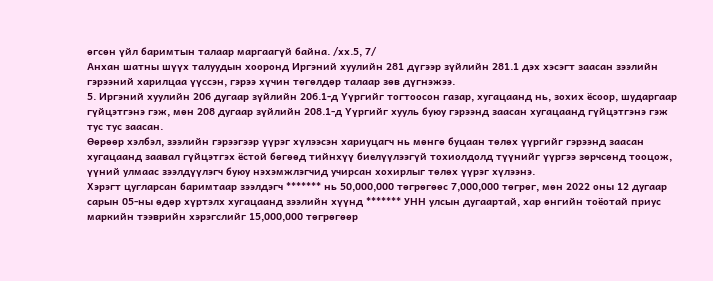өгсөн үйл баримтын талаар маргаагүй байна. /хх.5, 7/
Анхан шатны шүүх талуудын хооронд Иргэний хуулийн 281 дүгээр зүйлийн 281.1 дэх хэсэгт заасан зээлийн гэрээний харилцаа үүссэн, гэрээ хүчин төгөлдөр талаар зөв дүгнэжээ.
5. Иргэний хуулийн 206 дугаар зүйлийн 206.1-д Үүргийг тогтоосон газар, хугацаанд нь, зохих ёсоор, шударгаар гүйцэтгэнэ гэж, мөн 208 дугаар зүйлийн 208.1-д Үүргийг хууль буюу гэрээнд заасан хугацаанд гүйцэтгэнэ гэж тус тус заасан.
Өөрөөр хэлбэл, зээлийн гэрээгээр үүрэг хүлээсэн хариуцагч нь мөнгө буцаан төлөх үүргийг гэрээнд заасан хугацаанд заавал гүйцэтгэх ёстой бөгөөд тийнхүү биелүүлээгүй тохиолдолд түүнийг үүргээ зөрчсөнд тооцож, үүний улмаас зээлдүүлэгч буюу нэхэмжлэгчид учирсан хохирлыг төлөх үүрэг хүлээнэ.
Хэрэгт цугларсан баримтаар зээлдэгч ******* нь 50,000,000 төгрөгөөс 7,000,000 төгрөг, мөн 2022 оны 12 дугаар сарын 05-ны өдөр хүртэлх хугацаанд зээлийн хүүнд ******* УНН улсын дугаартай, хар өнгийн тоёотай приус маркийн тээврийн хэрэгслийг 15,000,000 төгрөгөөр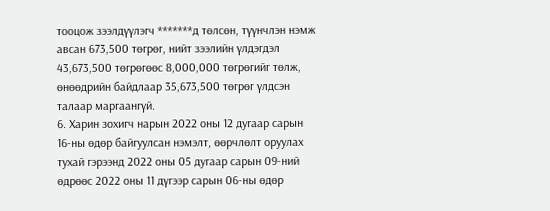тооцож зээлдүүлэгч *******д төлсөн, түүнчлэн нэмж авсан 673,500 төгрөг, нийт зээлийн үлдэгдэл 43,673,500 төгрөгөөс 8,000,000 төгрөгийг төлж, өнөөдрийн байдлаар 35,673,500 төгрөг үлдсэн талаар маргаангүй.
6. Харин зохигч нарын 2022 оны 12 дугаар сарын 16-ны өдөр байгуулсан нэмэлт, өөрчлөлт оруулах тухай гэрээнд 2022 оны 05 дугаар сарын 09-ний өдрөөс 2022 оны 11 дүгээр сарын 06-ны өдөр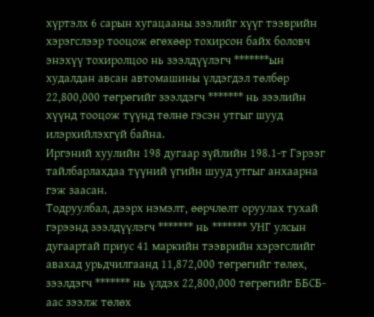хүртэлх 6 сарын хугацааны зээлийг хүүг тээврийн хэрэгслээр тооцож өгөхөөр тохирсон байх боловч энэхүү тохиролцоо нь зээлдүүлэгч *******ын худалдан авсан автомашины үлдэгдэл төлбөр 22,800,000 төгрөгийг зээлдэгч ******* нь зээлийн хүүнд тооцож түүнд төлнө гэсэн утгыг шууд илэрхийлэхгүй байна.
Иргэний хуулийн 198 дугаар зүйлийн 198.1-т Гэрээг тайлбарлахдаа түүний үгийн шууд утгыг анхаарна гэж заасан.
Тодруулбал, дээрх нэмэлт, өөрчлөлт оруулах тухай гэрээнд зээлдүүлэгч ******* нь ******* УНГ улсын дугаартай приус 41 маркийн тээврийн хэрэгслийг авахад урьдчилгаанд 11,872,000 төгрөгийг төлөх, зээлдэгч ******* нь үлдэх 22,800,000 төгрөгийг ББСБ-аас зээлж төлөх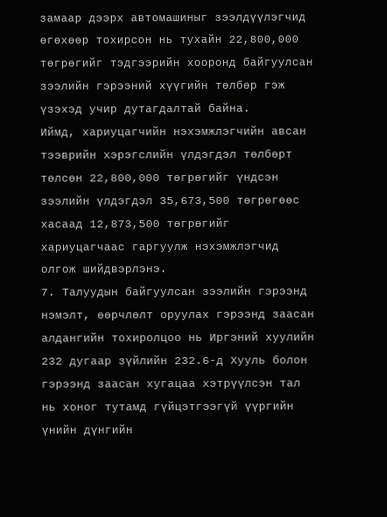замаар дээрх автомашиныг зээлдүүлэгчид өгөхөөр тохирсон нь тухайн 22,800,000 төгрөгийг тэдгээрийн хооронд байгуулсан зээлийн гэрээний хүүгийн төлбөр гэж үзэхэд учир дутагдалтай байна.
Иймд, хариуцагчийн нэхэмжлэгчийн авсан тээврийн хэрэгслийн үлдэгдэл төлбөрт төлсөн 22,800,000 төгрөгийг үндсэн зээлийн үлдэгдэл 35,673,500 төгрөгөөс хасаад 12,873,500 төгрөгийг хариуцагчаас гаргуулж нэхэмжлэгчид олгож шийдвэрлэнэ.
7. Талуудын байгуулсан зээлийн гэрээнд нэмэлт, өөрчлөлт оруулах гэрээнд заасан алдангийн тохиролцоо нь Иргэний хуулийн 232 дугаар зүйлийн 232.6-д Хууль болон гэрээнд заасан хугацаа хэтрүүлсэн тал нь хоног тутамд гүйцэтгээгүй үүргийн үнийн дүнгийн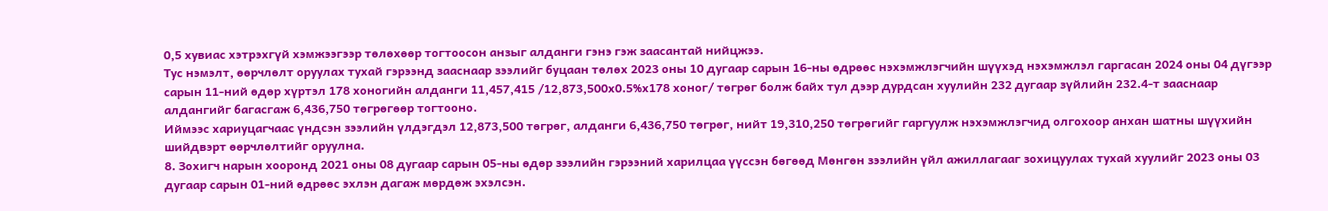0,5 хувиас хэтрэхгүй хэмжээгээр төлөхөөр тогтоосон анзыг алданги гэнэ гэж заасантай нийцжээ.
Тус нэмэлт, өөрчлөлт оруулах тухай гэрээнд зааснаар зээлийг буцаан төлөх 2023 оны 10 дугаар сарын 16-ны өдрөөс нэхэмжлэгчийн шүүхэд нэхэмжлэл гаргасан 2024 оны 04 дүгээр сарын 11-ний өдөр хүртэл 178 хоногийн алданги 11,457,415 /12,873,500х0.5%х178 хоног/ төгрөг болж байх тул дээр дурдсан хуулийн 232 дугаар зүйлийн 232.4-т зааснаар алдангийг багасгаж 6,436,750 төгрөгөөр тогтооно.
Иймээс хариуцагчаас үндсэн зээлийн үлдэгдэл 12,873,500 төгрөг, алданги 6,436,750 төгрөг, нийт 19,310,250 төгрөгийг гаргуулж нэхэмжлэгчид олгохоор анхан шатны шүүхийн шийдвэрт өөрчлөлтийг оруулна.
8. Зохигч нарын хооронд 2021 оны 08 дугаар сарын 05-ны өдөр зээлийн гэрээний харилцаа үүссэн бөгөөд Мөнгөн зээлийн үйл ажиллагааг зохицуулах тухай хуулийг 2023 оны 03 дугаар сарын 01-ний өдрөөс эхлэн дагаж мөрдөж эхэлсэн.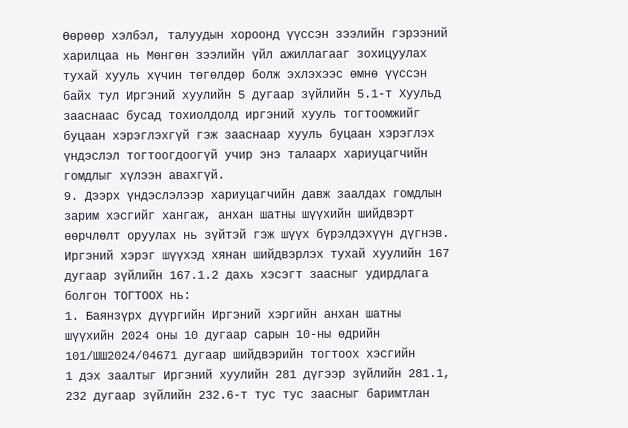Өөрөөр хэлбэл, талуудын хороонд үүссэн зээлийн гэрээний харилцаа нь Мөнгөн зээлийн үйл ажиллагааг зохицуулах тухай хууль хүчин төгөлдөр болж эхлэхээс өмнө үүссэн байх тул Иргэний хуулийн 5 дугаар зүйлийн 5.1-т Хуульд зааснаас бусад тохиолдолд иргэний хууль тогтоомжийг буцаан хэрэглэхгүй гэж зааснаар хууль буцаан хэрэглэх үндэслэл тогтоогдоогүй учир энэ талаарх хариуцагчийн гомдлыг хүлээн авахгүй.
9. Дээрх үндэслэлээр хариуцагчийн давж заалдах гомдлын зарим хэсгийг хангаж, анхан шатны шүүхийн шийдвэрт өөрчлөлт оруулах нь зүйтэй гэж шүүх бүрэлдэхүүн дүгнэв.
Иргэний хэрэг шүүхэд хянан шийдвэрлэх тухай хуулийн 167 дугаар зүйлийн 167.1.2 дахь хэсэгт заасныг удирдлага болгон ТОГТООХ нь:
1. Баянзүрх дүүргийн Иргэний хэргийн анхан шатны шүүхийн 2024 оны 10 дугаар сарын 10-ны өдрийн 101/ШШ2024/04671 дугаар шийдвэрийн тогтоох хэсгийн
1 дэх заалтыг Иргэний хуулийн 281 дүгээр зүйлийн 281.1, 232 дугаар зүйлийн 232.6-т тус тус заасныг баримтлан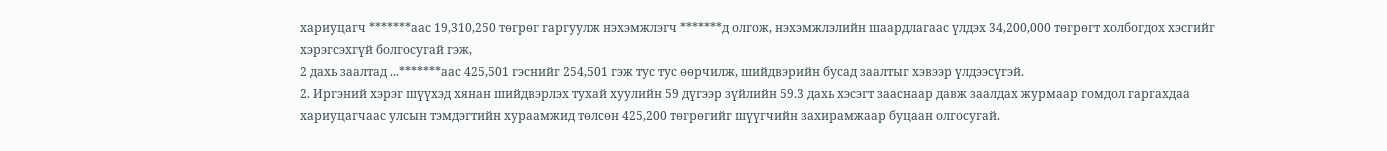хариуцагч *******аас 19,310,250 төгрөг гаргуулж нэхэмжлэгч *******д олгож, нэхэмжлэлийн шаардлагаас үлдэх 34,200,000 төгрөгт холбогдох хэсгийг хэрэгсэхгүй болгосугай гэж,
2 дахь заалтад ...*******аас 425,501 гэснийг 254,501 гэж тус тус өөрчилж, шийдвэрийн бусад заалтыг хэвээр үлдээсүгэй.
2. Иргэний хэрэг шүүхэд хянан шийдвэрлэх тухай хуулийн 59 дүгээр зүйлийн 59.3 дахь хэсэгт зааснаар давж заалдах журмаар гомдол гаргахдаа хариуцагчаас улсын тэмдэгтийн хураамжид төлсөн 425,200 төгрөгийг шүүгчийн захирамжаар буцаан олгосугай.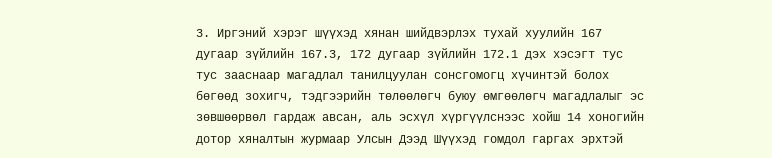3. Иргэний хэрэг шүүхэд хянан шийдвэрлэх тухай хуулийн 167 дугаар зүйлийн 167.3, 172 дугаар зүйлийн 172.1 дэх хэсэгт тус тус зааснаар магадлал танилцуулан сонсгомогц хүчинтэй болох бөгөөд зохигч, тэдгээрийн төлөөлөгч буюу өмгөөлөгч магадлалыг эс зөвшөөрвөл гардаж авсан, аль эсхүл хүргүүлснээс хойш 14 хоногийн дотор хяналтын журмаар Улсын Дээд Шүүхэд гомдол гаргах эрхтэй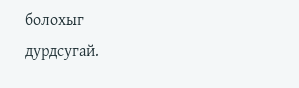болохыг дурдсугай.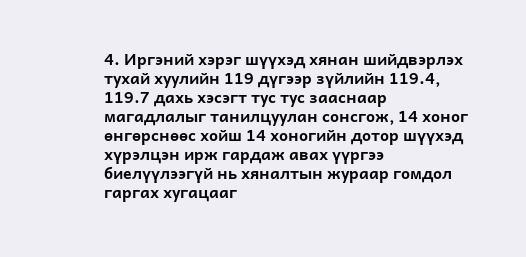4. Иргэний хэрэг шүүхэд хянан шийдвэрлэх тухай хуулийн 119 дүгээр зүйлийн 119.4, 119.7 дахь хэсэгт тус тус зааснаар магадлалыг танилцуулан сонсгож, 14 хоног өнгөрснөөс хойш 14 хоногийн дотор шүүхэд хүрэлцэн ирж гардаж авах үүргээ биелүүлээгүй нь хяналтын жураар гомдол гаргах хугацааг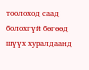тоолоход саад болохгүй бөгөөд шүүх хуралдаанд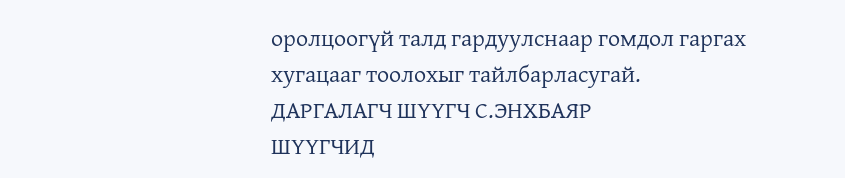оролцоогүй талд гардуулснаар гомдол гаргах хугацааг тоолохыг тайлбарласугай.
ДАРГАЛАГЧ ШҮҮГЧ С.ЭНХБАЯР
ШҮҮГЧИД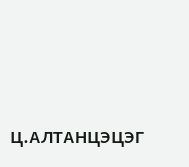Ц.АЛТАНЦЭЦЭГ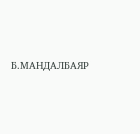Б.МАНДАЛБАЯР